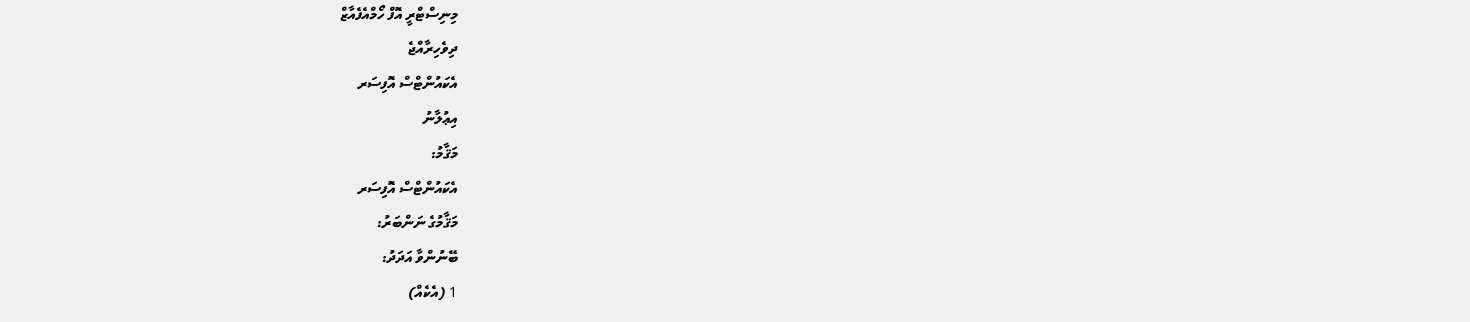މިނިސްޓްރީ އޮފް ހޯމްއެފެއާޒް
ދިވެހިރާއްޖެ
އެކައުންޓްސް އޮފިސަރ
އިޢުލާނު
މަޤާމު:
އެކައުންޓްސް އޮފިސަރ
މަޤާމުގެ ނަންބަރު:
ބޭނުންވާ އަދަދު:
1 (އެކެއް)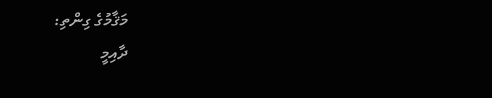މަޤާމުގެ ގިންތި:
ދާއިމީ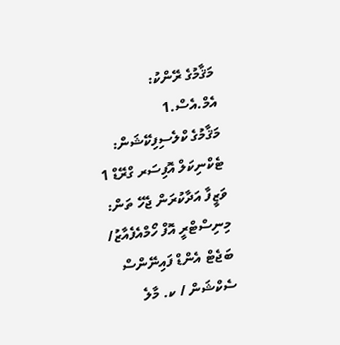މަޤާމުގެ ރޭންކު:
އެމް.އެސް.1
މަޤާމުގެ ކްލެސިފިކޭޝަން:
ޓެކްނިކަލް އޮފިސަރ ގްރޭޑް 1
ވަޒީފާ އަދާކުރަން ޖެހޭ ތަން:
މިނިސްޓްރީ އޮފް ހޯމްއެފެއާޒު/ ބަޖެޓް އެންޑް ފައިނޭންސް ސެކްޝަން / ކ. މާލެ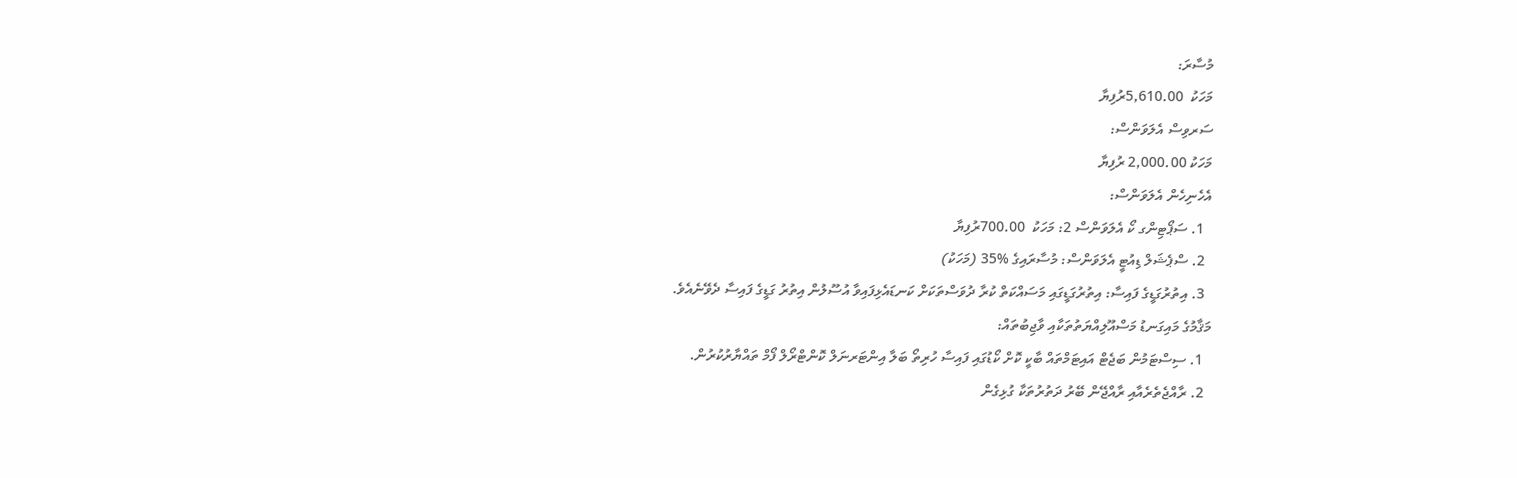މުސާރަ:
މަހަކު  5,610.00ރުފިޔާ
ސަރވިސް އެލަވަންސް:
މަހަކު 2,000.00 ރުފިޔާ
އެހެނިހެން އެލަވަންސް:
  1. ސަޕޯޓިންގ ކޯ އެލަވަންސް 2: މަހަކު  700.00ރުފިޔާ
  2. ސްޕެޝަލް ޑިއުޓީ އެލަވަންސް: މުސާރައިގެ %35 (މަހަކު)
  3. އިތުރުގަޑީގެ ފައިސާ: އިތުރުގަޑީގައި މަސައްކަތް ކުރާ ދުވަސްތަކަށް ކަނޑައެޅިފައިވާ އުސޫލުން އިތުރު ގަޑީގެ ފައިސާ ދެވޭނެއެވެ.
މަޤާމުގެ މައިގަނޑު މަސްއޫލިއްޔަތުތަކާއި ވާޖިބުތައް:
  1. ސިސްޓަމުން ބަޖެޓް އައިޓަމްތައް ބާކީ ކޮށް ކޯޑުގައި ފައިސާ ހުރިތޯ ބަލާ އިންޓަރނަލް ކޮންޓްރޯލް ފޯމް ތައްޔާރުކުރުން.
  2. ރާއްޖެތެރެއާއި ރާއްޖޭން ބޭރު ދަތުރުތަކާ ގުޅިގެން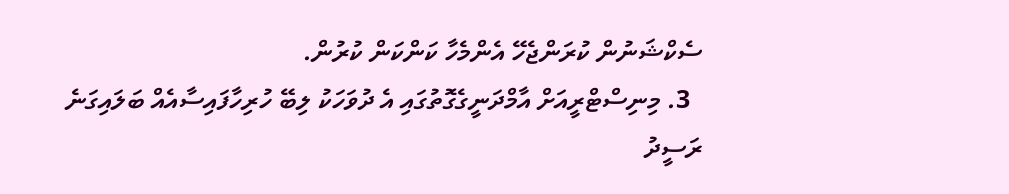ސެކްޝަނުން ކުރަންޖެހޭ އެންމެހާ ކަންކަން ކުރުން.
  3. މިނިސްޓްރީއަށް އާމްދަނީގެގޮތުގައި އެ ދުވަހަކު ލިބޭ ހުރިހާފައިސާއެއް ބަލައިގަނެ ރަސީދު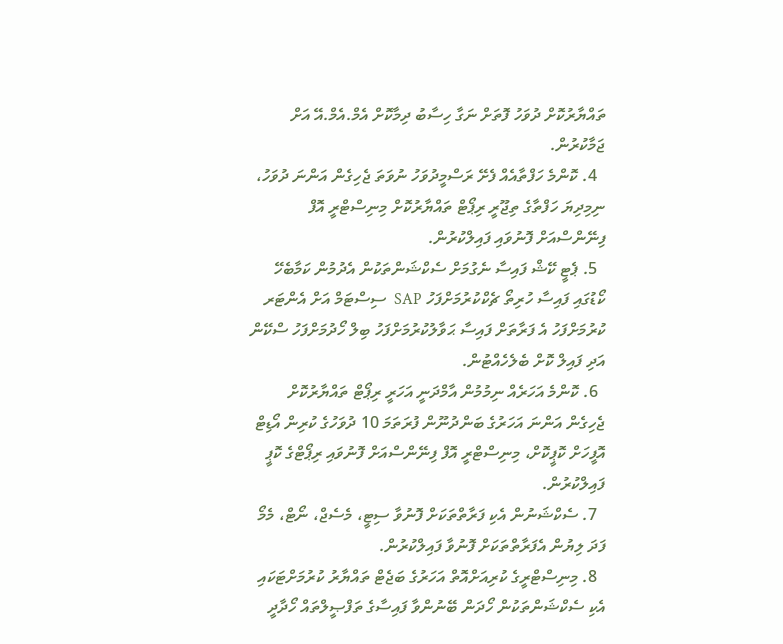ތައްޔާރުކޮށް ދުވަހު ފޮތަށް ނަގާ ހިސާބު ދިމާކޮށް އެމް.އެމް.އޭ އަށް ޖަމާކުރުން.
  4. ކޮންމެ ހަފްތާއެއް ފެށޭ ރަސްމީދުވަހު ނުވަތަ ޖެހިގެން އަންނަ ދުވަހު، ނިމިދިޔަ ހަފްތާގެ ތިޖޫރީ ރިޕޯޓް ތައްޔާރުކޮށް މިނިސްޓްރީ އޮފް ފިނޭންސްއަށް ފޮނުވައި ފައިލްކުރުން.
  5. ޕެޓީ ކޭޝް ފައިސާ ނެގުމަށް ސެކްޝަންތަކުން އެދުމުން ކަމާބެހޭ ކޯޑުގައި ފައިސާ ހުރިތޯ ޗެކްކުރުމަށްފަހު SAP  ސިސްޓަމް އަށް އެންޓަރ ކުރުމަށްފަހު އެ ފަރާތަށް ފައިސާ ޙަވާލުކުރުމަށްފަހު ބިލް ހޯދުމަށްފަހު ސްކޭން އަދި ފައިލް ކޮށް ބެލެހެއްޓުން.
  6. ކޮންމެ އަހަރެއް ނިމުމުން އާމްދަނީ އަހަރީ ރިޕޯޓް ތައްޔާރުކޮށް ޖެހިގެން އަންނަ އަހަރުގެ ބަންދުނޫން ފުރަތަމަ 10 ދުވަހުގެ ކުރިން އޯޑިޓް އޮފީހަށް ކޮޕީކޮށް، މިނިސްޓްރީ އޮފް ފިނޭންސްއަށް ފޮނުވައި ރިޕޯޓްގެ ކޮޕީ ފައިލްކުރުން.
  7. ސެކްޝަނުން އެކި ފަރާތްތަކަށް ފޮނުވާ ސިޓީ، މެސެޖް، ނޯޓް، މެމޯ ފަދަ ލިޔުން އެފަރާތްތަކަށް ފޮނުވާ ފައިލްކުރުން.
  8. މިނިސްޓްރީގެ ކުރިއަށްއޮތް އަހަރުގެ ބަޖެޓް ތައްޔާރު ކުރުމަށްޓަކައި އެކި ސެކްޝަންތަކުން ހޯދަން ބޭނުންވާ ފައިސާގެ ތަފްޞީލްތައް ހޯދާދީ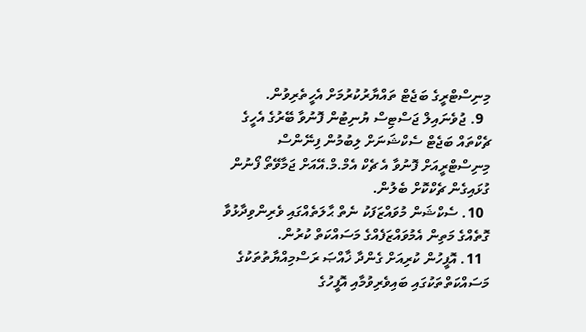މިނިސްޓްރީގެ ބަޖެޓް ތައްޔާރުކުރުމަށް އެހީތެރިވުން.
  9. ޖުވެނައިލް ޖަސްޓިސް ޔުނިޓުން ފޮނުވާ ބޭރުގެ އެހީގެ ޗެކްތައް ބަޖެޓް ސެކްޝަނަށް ލިބުމުން ފިނޭންސް މިނިސްޓްރީއަށް ފޮނުވާ އެ ޗެކް އެމް.މް.އޭއަށް ޖަމާވޭތޯ ފޯނުން ގުޅައިގެން ޗެކްކޮށް ބެލުން.
  10. ސެކްޝަން މުވައްޒަފަކު ނެތް ޙާލަތެއްގައި ވެރިންވިދާޅުވާ ގޮތެއްގެ މަތިން އެމުވައްޒަފެއްގެ މަސައްކަތް ކުރުން.
  11. އޮފީހުން ކުރިއަށް ގެންދާ ޚާއްޞަ ރަސްމިއްޔާތުތަކުގެ މަސައްކަތްތަކުގައި ބައިވެރިވުމާއި އޮފީހުގެ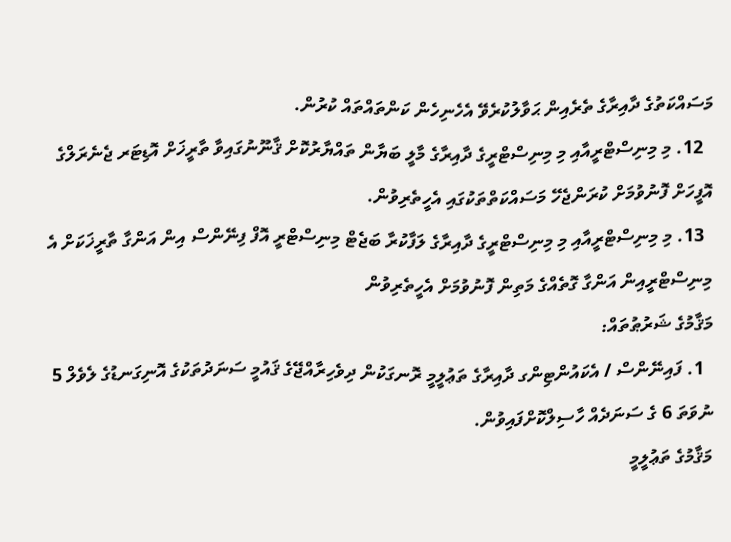މަސައްކަތުގެ ދާއިރާގެ ތެރެއިން ޙަވާލުކުރެވޭ އެހެނިހެން ކަންތައްތައް ކުރުން.
  12. މި މިނިސްޓްރީއާއި މި މިނިސްޓްރީގެ ދާއިރާގެ މާލީ ބަޔާން ތައްޔާރުކޮށް ޤާނޫނުގައިވާ ތާރީޚަށް އޮޑިޓަރ ޖެނެރަލްގެ އޮފީހަށް ފޮނުވުމަށް ކުރަންޖެހޭ މަސައްކަތްތަކުގައި އެހީތެރިވުން.
  13. މި މިނިސްޓްރީއާއި މި މިނިސްޓްރީގެ ދާއިރާގެ ލަފާކުރާ ބަޖެޓް މިނިސްޓްރީ އޮފް ފިނޭންސް އިން އަންގާ ތާރީޚަކަށް އެ މިނިސްޓްރީއިން އަންގާ ގޮތެއްގެ މަތިން ފޮނުވުމަށް އެހީތެރިވުން
މަޤާމުގެ ޝަރުޠުތައް:
  1. ފައިނޭންސް / އެކައުންޓިންގ ދާއިރާގެ ތަޢުލީމީ ރޮނގަކުން ދިވެހިރާއްޖޭގެ ޤައުމީ ސަނަދުތަކުގެ އޮނިގަނޑުގެ ލެވެލް 5 ނުވަތަ 6 ގެ ސަނަދެއް ހާސިލްކޮށްފައިވުން.
މަޤާމުގެ ތަޢުލީމީ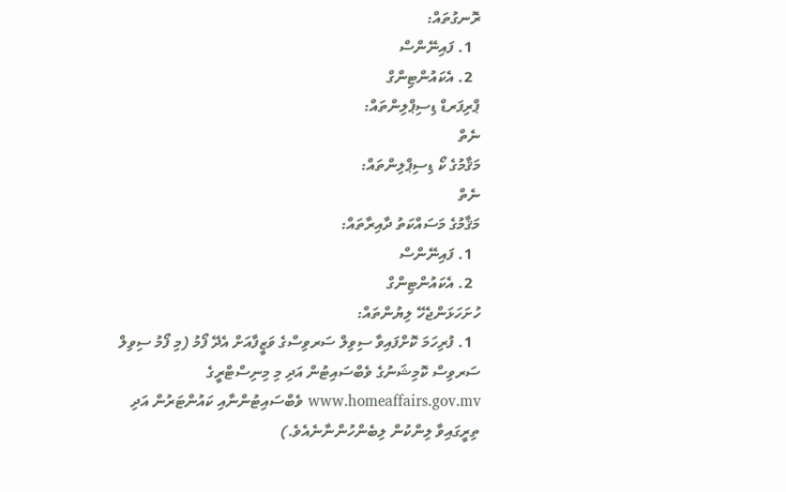ރޮނގުތައް:
  1. ފައިނޭންސް
  2. އެކައުންޓިންގް
ޕްރިފަރޑް ޑިސިޕްލިންތައް:
ނެތް
މަޤާމުގެ ކޯ ޑިސިޕްލިންތައް:
ނެތް
މަޤާމުގެ މަސައްކަތު ދާއިރާތައް:
  1. ފައިނޭންސް
  2. އެކައުންޓިންގް
ހުށަހަޅަންޖެހޭ ލިޔުންތައް:
  1. ފުރިހަމަ ކޮށްފައިވާ ސިވިލް ސަރވިސްގެ ވަޒީފާއަށް އެދޭ ފޯމު (މި ފޯމު ސިވިލް ސަރވިސް ކޮމިޝަނުގެ ވެބްސައިޓުން އަދި މި މިނިސްޓްރީގެ www.homeaffairs.gov.mv ވެބްސައިޓުންނާއި ކައުންޓަރުން އަދި ތިރީގައިވާ ލިންކުން ލިބެންހުންނާނެއެވެ.)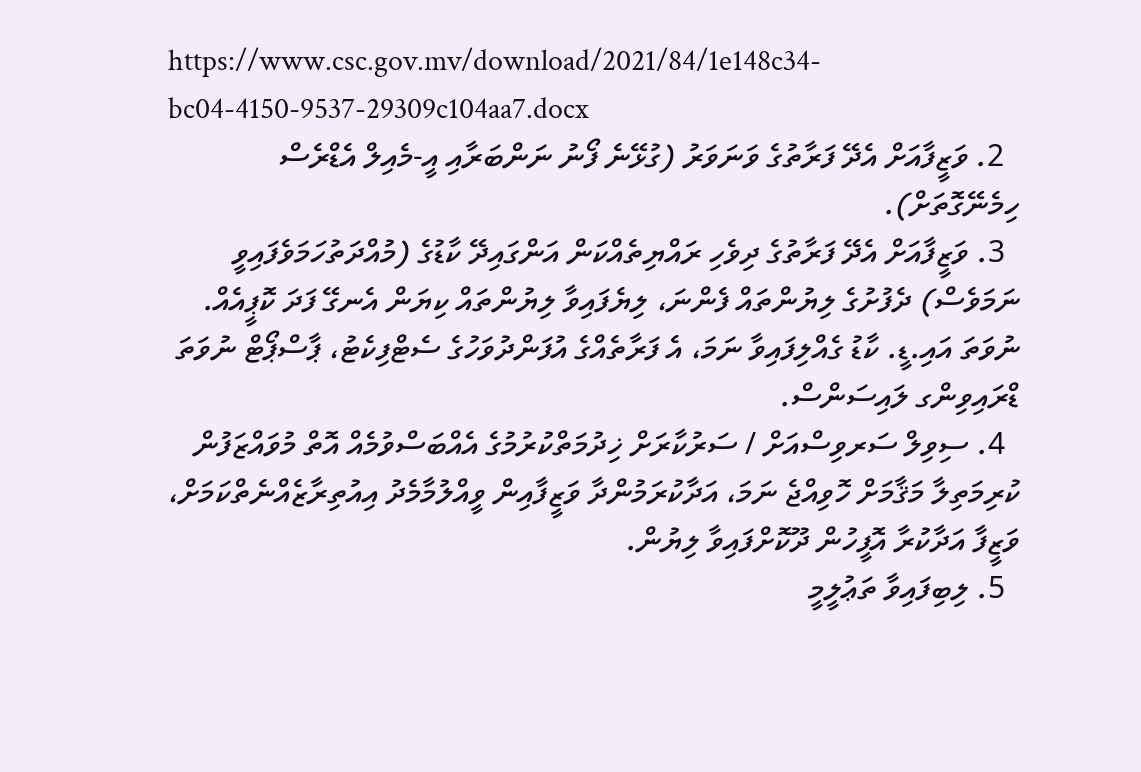https://www.csc.gov.mv/download/2021/84/1e148c34-bc04-4150-9537-29309c104aa7.docx
  2. ވަޒީފާއަށް އެދޭ ފަރާތުގެ ވަނަވަރު (ގުޅޭނެ ފޯނު ނަންބަރާއި އީ-މެއިލް އެޑްރެސް ހިމެނޭގޮތަށް).
  3. ވަޒީފާއަށް އެދޭ ފަރާތުގެ ދިވެހި ރައްޔިތެއްކަން އަންގައިދޭ ކާޑުގެ (މުއްދަތުހަމަވެފައިވީ ނަމަވެސް) ދެފުށުގެ ލިޔުންތައް ފެންނަ، ލިޔެފައިވާ ލިޔުންތައް ކިޔަން އެނގޭ ފަދަ ކޮޕީއެއް. ނުވަތަ އައި.ޑީ. ކާޑު ގެއްލިފައިވާ ނަމަ، އެ ފަރާތެއްގެ އުފަންދުވަހުގެ ސެޓްފިކެޓު، ޕާސްޕޯޓް ނުވަތަ ޑްރައިވިންގ ލައިސަންސް.
  4. ސިވިލް ސަރވިސްއަށް / ސަރުކާރަށް ޚިދުމަތްކުރުމުގެ އެއްބަސްވުމެއް އޮތް މުވައްޒަފުން ކުރިމަތިލާ މަޤާމަށް ހޮވިއްޖެ ނަމަ، އަދާކުރަމުންދާ ވަޒީފާއިން ވީއްލުމާމެދު އިއުތިރާޒެއްނެތްކަމަށް، ވަޒީފާ އަދާކުރާ އޮފީހުން ދޫކޮށްފައިވާ ލިޔުން.
  5. ލިބިފައިވާ ތަޢުލީމީ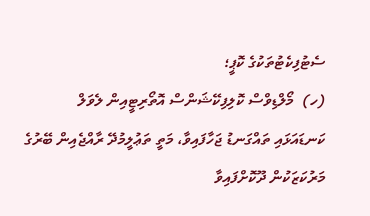ސެޓުފިކެޓުތަކުގެ ކޮޕީ؛
(ހ)  މޯލްޑިވްސް ކޮލިފިކޭޝަންސް އޮތޯރިޓީއިން ލެވަލް ކަނޑައަޅައި ތައްގަނޑު ޖަހާފައިވާ، މަތީ ތަޢުލީމުދޭ ރާއްޖެއިން ބޭރުގެ މަރުކަޒަކުން ދޫކޮށްފައިވާ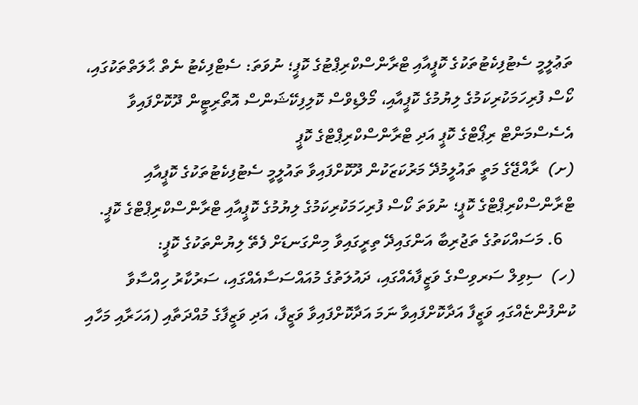ތަޢުލީމީ ސެޓުފިކެޓުތަކުގެ ކޮޕީއާއި ޓްރާންސްކްރިޕްޓުގެ ކޮޕީ؛ ނުވަތަ: ސެޓްފިކެޓު ނެތް ޙާލަތްތަކުގައި، ކޯސް ފުރިހަމަކުރިކަމުގެ ލިޔުމުގެ ކޮޕީއާއި، މޯލްޑިވްސް ކޮލިފިކޭޝަންސް އޮތޯރިޓީން ދޫކޮށްފައިވާ އެސެސްމަންޓް ރިޕޯޓްގެ ކޮޕީ އަދި ޓްރާންސްކްރިޕްޓްގެ ކޮޕީ
(ށ)  ރާއްޖޭގެ މަތީ ތައުލީމުދޭ މަރުކަޒަކުން ދޫކޮށްފައިވާ ތައުލީމީ ސެޓުފިކެޓުތަކުގެ ކޮޕީއާއި ޓްރާންސްކްރިޕްޓްގެ ކޮޕީ؛ ނުވަތަ ކޯސް ފުރިހަމަކުރިކަމުގެ ލިޔުމުގެ ކޮޕީއާއި ޓްރާންސްކްރިޕްޓްގެ ކޮޕީ.
   6. މަސައްކަތުގެ ތަޖުރިބާ އަންގައިދޭ ތިރީގައިވާ މިންގަނޑަށް ފެތޭ ލިޔުންތަކުގެ ކޮޕީ:
(ހ)  ސިވިލް ސަރވިސްގެ ވަޒީފާއެއްގައި، ދައުލަތުގެ މުއައްސަސާއެއްގައި، ސަރުކާރު ހިއްސާވާ ކުންފުންޏެއްގައި ވަޒީފާ އަދާކޮށްފައިވާ ނަމަ އަދާކޮށްފައިވާ ވަޒީފާ، އަދި ވަޒީފާގެ މުއްދަތާއި (އަހަރާއި މަހާއި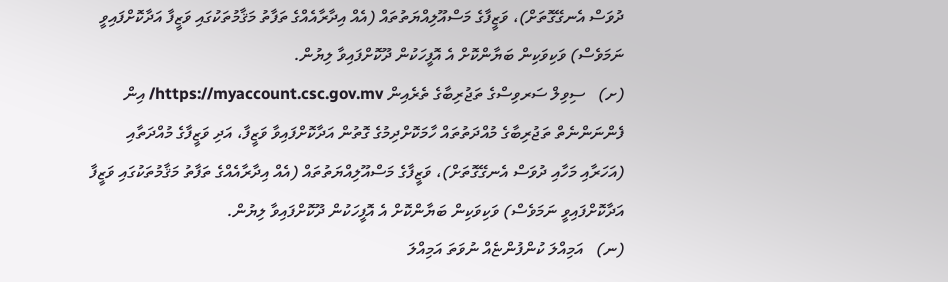ދުވަސް އެނގޭގޮތަށް)، ވަޒީފާގެ މަސްއޫލިއްޔަތުތައް (އެއް އިދާރާއެއްގެ ތަފާތު މަޤާމުތަކުގައި ވަޒީފާ އަދާކޮށްފައިވީ ނަމަވެސް) ވަކިވަކިން ބަޔާންކޮށް އެ އޮފީހަކުން ދޫކޮށްފައިވާ ލިޔުން.
(ށ)   ސިވިލް ސަރވިސްގެ ތަޖުރިބާގެ ތެރެއިން https://myaccount.csc.gov.mv/ އިން ފެންނަންނެތް ތަޖުރިބާގެ މުއްދަތުތައް ހާމަކޮށްދިމުގެ ގޮތުން އަދާކޮށްފައިވާ ވަޒީފާ، އަދި ވަޒީފާގެ މުއްދަތާއި (އަހަރާއި މަހާއި ދުވަސް އެނގޭގޮތަށް)، ވަޒީފާގެ މަސްއޫލިއްޔަތުތައް (އެއް އިދާރާއެއްގެ ތަފާތު މަޤާމުތަކުގައި ވަޒީފާ އަދާކޮށްފައިވީ ނަމަވެސް) ވަކިވަކިން ބަޔާންކޮށް އެ އޮފީހަކުން ދޫކޮށްފައިވާ ލިޔުން.
(ނ)   އަމިއްލަ ކުންފުންޏެއް ނުވަތަ އަމިއްލަ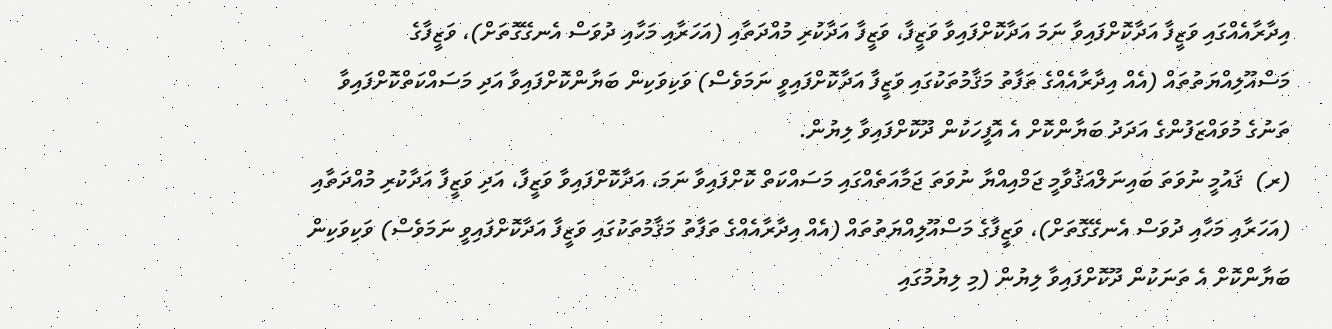އިދާރާއެއްގައި ވަޒީފާ އަދާކޮށްފައިވާ ނަމަ އަދާކޮށްފައިވާ ވަޒީފާ، ވަޒީފާ އަދާކުރި މުއްދަތާއި (އަހަރާއި މަހާއި ދުވަސް އެނގޭގޮތަށް)، ވަޒީފާގެ މަސްއޫލިއްޔަތުތައް (އެއް އިދާރާއެއްގެ ތަފާތު މަޤާމުތަކުގައި ވަޒީފާ އަދާކޮށްފައިވީ ނަމަވެސް) ވަކިވަކިން ބަޔާންކޮށްފައިވާ އަދި މަސައްކަތްކޮށްފައިވާ ތަނުގެ މުވައްޒަފުންގެ އަދަދު ބަޔާންކޮށް އެ އޮފީހަކުން ދޫކޮށްފައިވާ ލިޔުން.
(ރ)  ޤައުމީ ނުވަތަ ބައިނަލްއަޤުވާމީ ޖަމްއިއްޔާ ނުވަތަ ޖަމާއަތެއްގައި މަސައްކަތް ކޮށްފައިވާ ނަމަ، އަދާކޮށްފައިވާ ވަޒީފާ، އަދި ވަޒީފާ އަދާކުރި މުއްދަތާއި (އަހަރާއި މަހާއި ދުވަސް އެނގޭގޮތަށް)، ވަޒީފާގެ މަސްއޫލިއްޔަތުތައް (އެއް އިދާރާއެއްގެ ތަފާތު މަޤާމުތަކުގައި ވަޒީފާ އަދާކޮށްފައިވީ ނަމަވެސް) ވަކިވަކިން ބަޔާންކޮށް އެ ތަނަކުން ދޫކޮށްފައިވާ ލިޔުން (މި ލިޔުމުގައި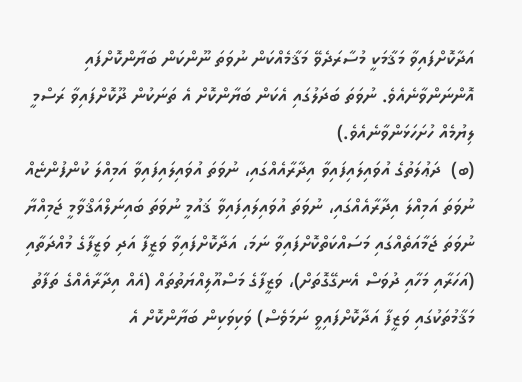އަދާކޮށްފައިވާ މަޤާމަކީ މުސާރަދެވޭ މަޤާމެއްކަން ނުވަތަ ނޫންކަން ބަޔާންކޮށްފައި އޮންނަންވާނެއެވެ. ނުވަތަ ބަދަލުގައި އެކަން ބަޔާންކޮށް އެ ތަނަކުން ދޫކޮށްފައިވާ ރަސްމީ ލިޔުމެއް ހުށަހަޅަންވާނެއެވެ.)
(ބ)  ދަޢުލަތުގެ އުވައިލައިފައިވާ އިދާރާއެއްގައި، ނުވަތަ އުވައިލައިފައިވާ އަމިއްލަ ކުންފުންޏެއް ނުވަތަ އަމިއްލަ އިދާރާއެއްގައި، ނުވަތަ އުވައިލައިފައިވާ ޤައުމީ ނުވަތަ ބައިނަލްއަޤްވާމީ ޖަމިއްޔާ ނުވަތަ ޖަމާއަތެއްގައި މަސައްކަތްކޮށްފައިވާ ނަމަ، އަދާކޮށްފައިވާ ވަޒީފާ އަދި ވަޒީފާގެ މުއްދަތާއި (އަހަރާއި މަހާއި ދުވަސް އެނގޭގޮތަށް)، ވަޒީފާގެ މަސްއޫލިއްޔަތުތައް (އެއް އިދާރާއެއްގެ ތަފާތު މަޤާމުތަކުގައި ވަޒީފާ އަދާކޮށްފައިވީ ނަމަވެސް) ވަކިވަކިން ބަޔާންކޮށް އެ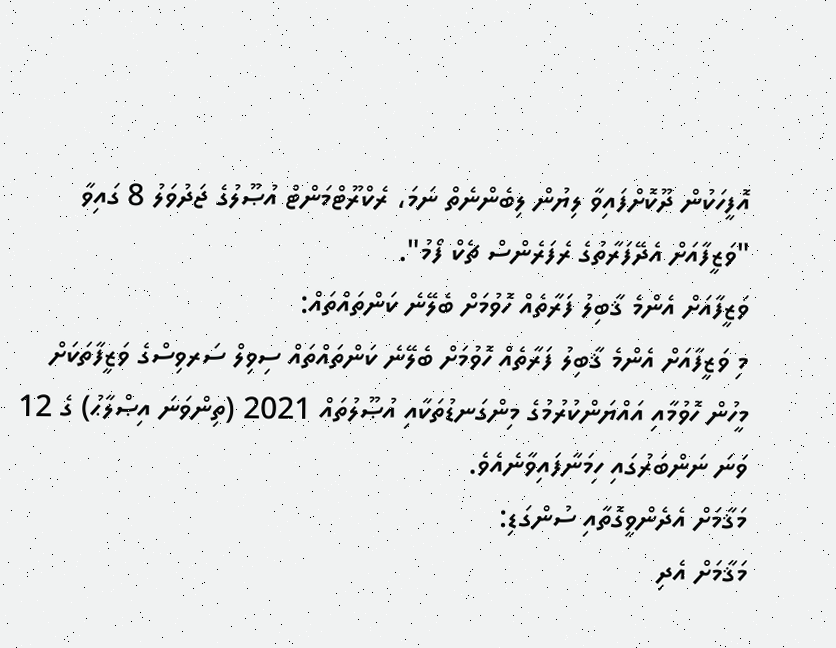އޮފީހަކުން ދޫކޮށްފައިވާ ލިޔުން ލިބެންނެތް ނަމަ، ރެކްރޫޓްމަންޓް އުޞޫލުގެ ޖަދުވަލު 8 ގައިވާ "ވަޒީފާއަށް އެދޭފަރާތުގެ ރެފަރެންސް ޗެކް ފޯމު".
ވަޒީފާއަށް އެންމެ ޤާބިލު ފަރާތެއް ހޮވުމަށް ބެލޭނެ ކަންތައްތައް:
މި ވަޒީފާއަށް އެންމެ ޤާބިލު ފަރާތެއް ހޮވުމަށް ބެލޭނެ ކަންތައްތައް ސިވިލް ސަރވިސްގެ ވަޒީފާތަކަށް މީހުން ހޮވުމާއި އައްޔަންކުރުމުގެ މިންގަނޑުތަކާއި އުޞޫލުތައް 2021 (ތިންވަނަ އިޞްލާޙު) ގެ 12 ވަނަ ނަންބަރުގައި ހިމަނާފައިވާނެއެވެ.
މަޤާމަށް އެދެންވީގޮތާއި ސުންގަޑި:
މަޤާމަށް އެދި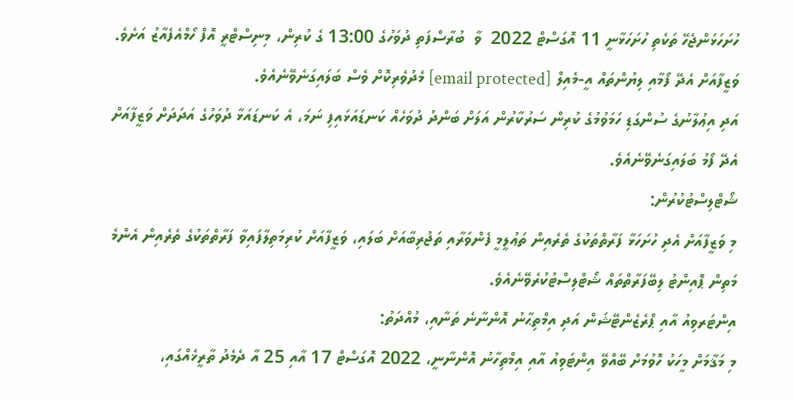ހުށަހަޅަންޖެހޭ ތަކެތި ހުށަހަޅާނީ 11 އޮގަސްޓް 2022  ވާ  ބުރާސްފަތި ދުވަހުގެ 13:00 ގެ ކުރިން، މިނިސްޓްރީ އޮފް ހޯމްއެފެއާޒު އަށެވެ. ވަޒީފާއަށް އެދޭ ފޯމާއި ލިޔުންތައް އީ-މެއިލް [email protected] މެދުވެރިކޮށް ވެސް ބަލައިގަނެވޭނެއެވެ.
އަދި އިޢުލާނުގެ ސުންގަޑި ހަމަވުމުގެ ކުރިން ސަރުކާރުން އަލަށް ބަންދު ދުވަހެއް ކަނޑައަޅައިފި ނަމަ، އެ ކަނޑައަޅާ ދުވަހުގެ އަދަދަށް ވަޒީފާއަށް އެދޭ ފޯމު ބަލައިގަނެވޭނެއެވެ.
ޝޯޓްލިސްޓުކުރުން:
މި ވަޒީފާއަށް އެދި ހުށަހަޅާ ފަރާތްތަކުގެ ތެރެއިން ތަޢުލީމީ ފެންވަރާއި ތަޖުރިބާއަށް ބަލައި، ވަޒީފާއަށް ކުރިމަތިލާފައިވާ ފަރާތްތަކުގެ ތެރެއިން އެންމެ މަތިން ޕޮއިންޓު ލިބޭފަރާތްތައް ޝޯޓްލިސްޓުކުރެވޭނެއެވެ.
އިންޓަރވިއު އާއި ޕްރެޒެންޓޭޝަން އަދި އިމްތިޙާނު އޮންނާނެ ތަނާއި، މުއްދަތު:
މި މަޤާމަށް މީހަކު ހޮވުމަށް ބޭއްވޭ އިންޓަވިއު އާއި އިމްތިހާނު އޮންނާނީ، 2022 އޮގަސްޓް 17 އާއި 25 އާ ދެމެދު ތާރީޚެއްގައި،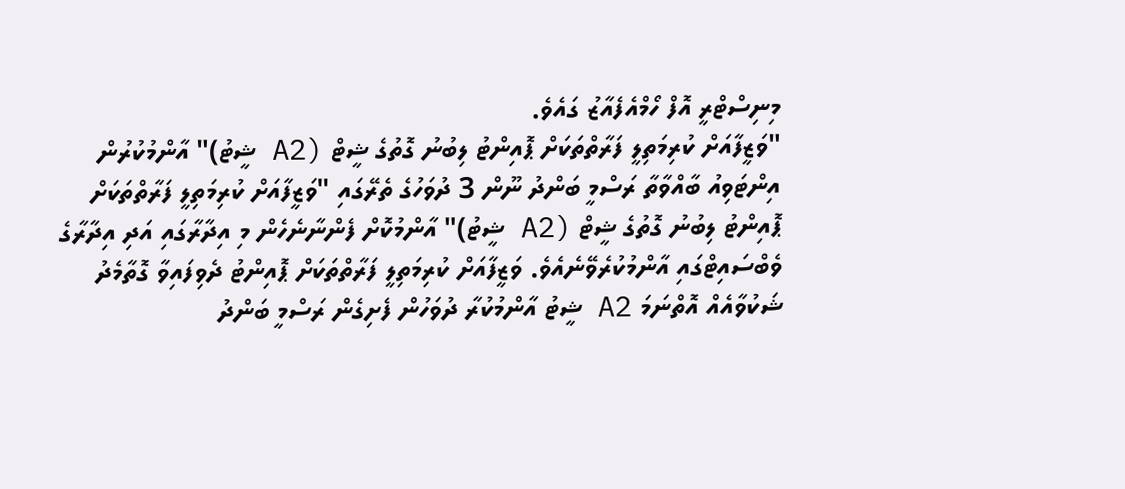މިނިސްޓްރީ އޮފް ހޯމްއެފެއާޒު ގައެވެ.
"ވަޒީފާއަށް ކުރިމަތިލީ ފަރާތްތަކަށް ޕޮއިންޓު ލިބުނު ގޮތުގެ ޝީޓް (A2 ޝީޓު)" އާންމުކުރުން
އިންޓަވިއު ބާއްވާތާ ރަސްމީ ބަންދު ނޫން 3 ދުވަހުގެ ތެރޭގައި "ވަޒީފާއަށް ކުރިމަތިލީ ފަރާތްތަކަށް ޕޮއިންޓު ލިބުނު ގޮތުގެ ޝީޓް (A2 ޝީޓު)" އާންމުކޮށް ފެންނާނެހެން މި އިދާރާގައި އަދި އިދާރާގެ ވެބްސައިޓްގައި އާންމުކުރެވޭނެއެވެ. ވަޒީފާއަށް ކުރިމަތިލީ ފަރާތްތަކަށް ޕޮއިންޓު ދެވިފައިވާ ގޮތާމެދު ޝަކުވާއެއް އޮތްނަމަ A2 ޝީޓު އާންމުކުރާ ދުވަހުން ފެށިގެން ރަސްމީ ބަންދު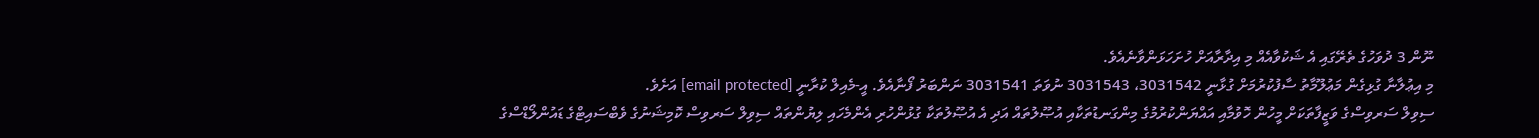ނޫން 3 ދުވަހުގެ ތެރޭގައި އެ ޝަކުވާއެއް މި އިދާރާއަށް ހުށަހަޅަންވާނެއެވެ.
މި އިޢުލާނާ ގުޅިގެން މަޢުލޫމާތު ސާފުކުރުމަށް ގުޅާނީ 3031542، 3031543 ނުވަތަ 3031541 ނަންބަރު ފޯނާއެވެ. އީ-މެއިލް ކުރާނީ [email protected] އަށެވެ.
ސިވިލް ސަރވިސްގެ ވަޒީފާތަކަށް މީހުން ހޮވުމާއި އައްޔަންކުރުމުގެ މިންގަނޑުތަކާއި އުޞޫލުތައް އަދި އެ އުޞޫލުތަކާ ގުޅުންހުރި އެންމެހައި ލިޔުންތައް ސިވިލް ސަރވިސް ކޮމިޝަނުގެ ވެބްސައިޓްގެ ޑައުންލޯޑްސްގެ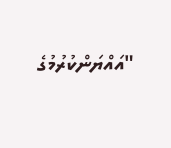"އައްޔަންކުރުމުގެ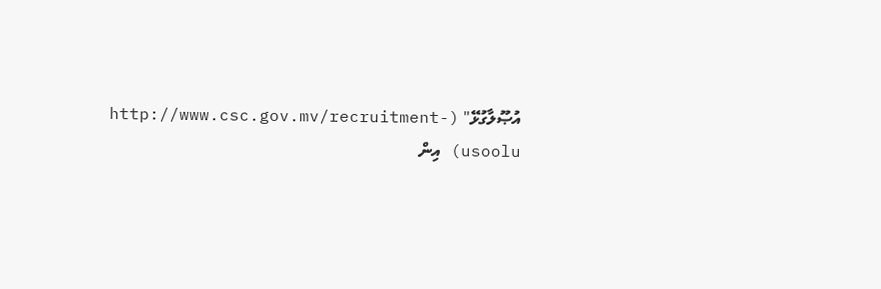އުޞޫލާގުޅޭ" (http://www.csc.gov.mv/recruitment-usoolu) އިން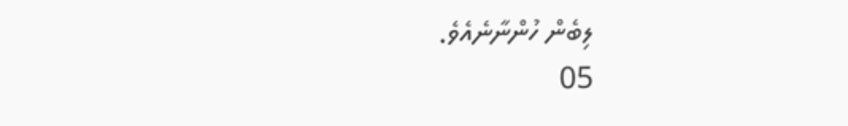ލިބެން ހުންނާނެއެވެ.
05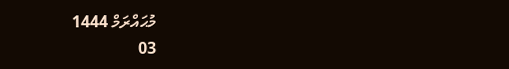މުޙައްރަމް 1444
03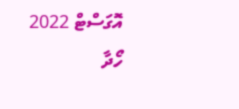އޮގަސްޓް 2022
ހޯދާ